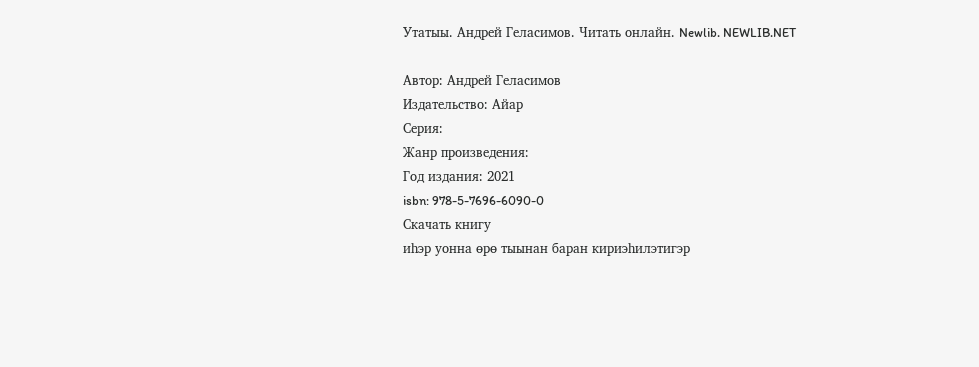Утатыы. Андрей Геласимов. Читать онлайн. Newlib. NEWLIB.NET

Автор: Андрей Геласимов
Издательство: Айар
Серия:
Жанр произведения:
Год издания: 2021
isbn: 978-5-7696-6090-0
Скачать книгу
иһэр уонна өрө тыынан баран кириэһилэтигэр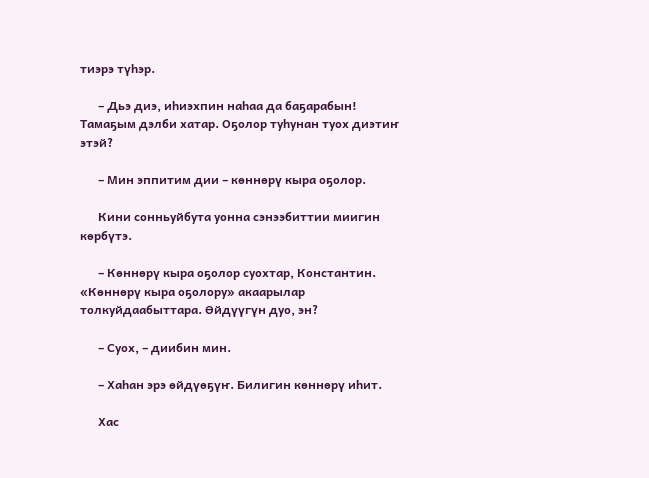тиэрэ түһэр.

      – Дьэ диэ, иһиэхпин наһаа да баҕарабын! Тамаҕым дэлби хатар. Оҕолор туһунан туох диэтиҥ этэй?

      – Мин эппитим дии – көннөрү кыра оҕолор.

      Кини сонньуйбута уонна сэнээбиттии миигин көрбүтэ.

      – Көннөрү кыра оҕолор суохтар, Константин. «Көннөрү кыра оҕолору» акаарылар толкуйдаабыттара. Өйдүүгүн дуо, эн?

      – Суох, – диибин мин.

      – Хаһан эрэ өйдүөҕүҥ. Билигин көннөрү иһит.

      Хас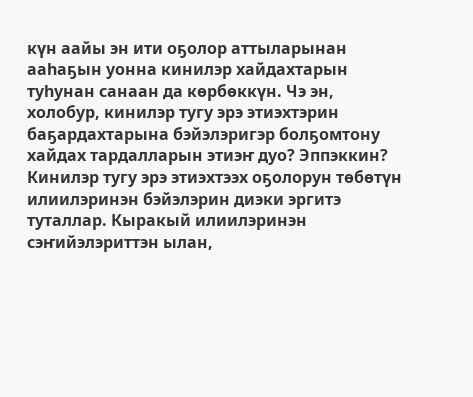күн аайы эн ити оҕолор аттыларынан ааһаҕын уонна кинилэр хайдахтарын туһунан санаан да көрбөккүн. Чэ эн, холобур, кинилэр тугу эрэ этиэхтэрин баҕардахтарына бэйэлэригэр болҕомтону хайдах тардалларын этиэҥ дуо? Эппэккин? Кинилэр тугу эрэ этиэхтээх оҕолорун төбөтүн илиилэринэн бэйэлэрин диэки эргитэ туталлар. Кыракый илиилэринэн сэҥийэлэриттэн ылан,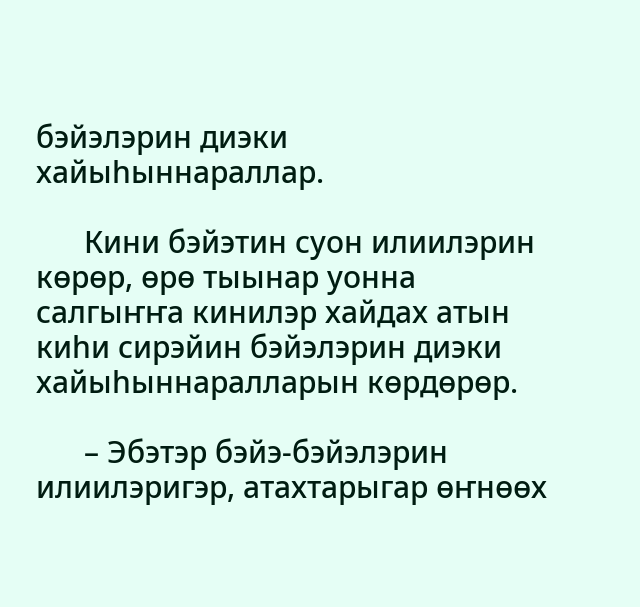бэйэлэрин диэки хайыһыннараллар.

      Кини бэйэтин суон илиилэрин көрөр, өрө тыынар уонна салгыҥҥа кинилэр хайдах атын киһи сирэйин бэйэлэрин диэки хайыһыннаралларын көрдөрөр.

      – Эбэтэр бэйэ-бэйэлэрин илиилэригэр, атахтарыгар өҥнөөх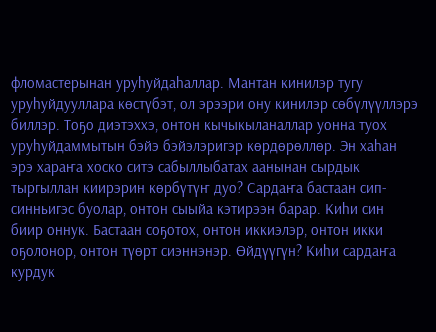фломастерынан уруһуйдаһаллар. Мантан кинилэр тугу уруһуйдууллара көстүбэт, ол эрээри ону кинилэр сөбүлүүллэрэ биллэр. Тоҕо диэтэххэ, онтон кычыкыланаллар уонна туох уруһуйдаммытын бэйэ бэйэлэригэр көрдөрөллөр. Эн хаһан эрэ хараҥа хоско ситэ сабыллыбатах аанынан сырдык тыргыллан киирэрин көрбүтүҥ дуо? Сардаҥа бастаан сип-синньигэс буолар, онтон сыыйа кэтирээн барар. Киһи син биир оннук. Бастаан соҕотох, онтон иккиэлэр, онтон икки оҕолонор, онтон түөрт сиэннэнэр. Өйдүүгүн? Киһи сардаҥа курдук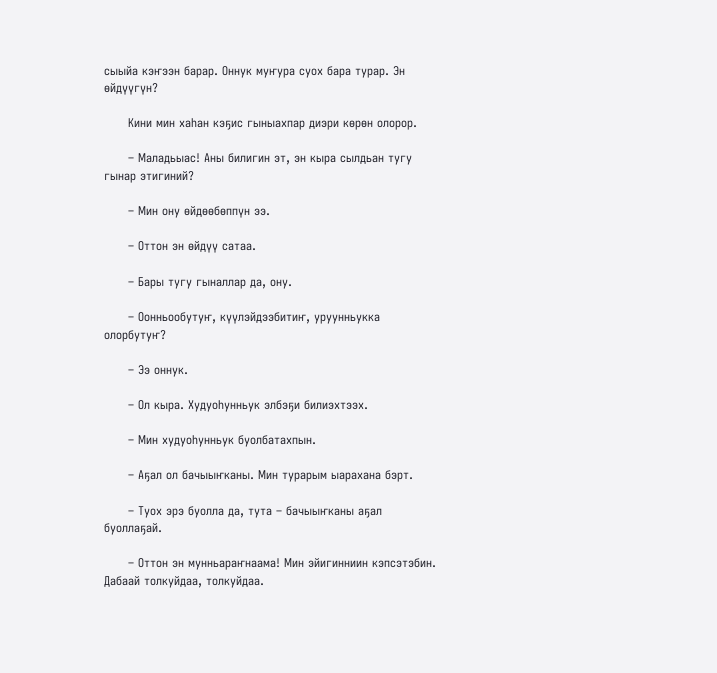сыыйа кэҥээн барар. Оннук муҥура суох бара турар. Эн өйдүүгүн?

      Кини мин хаһан кэҕис гыныахпар диэри көрөн олорор.

      – Маладьыас! Аны билигин эт, эн кыра сылдьан тугу гынар этигиний?

      – Мин ону өйдөөбөппүн ээ.

      – Оттон эн өйдүү сатаа.

      – Бары тугу гыналлар да, ону.

      – Оонньообутуҥ, күүлэйдээбитиҥ, уруунньукка олорбутуҥ?

      – Ээ оннук.

      – Ол кыра. Худуоһунньук элбэҕи билиэхтээх.

      – Мин худуоһунньук буолбатахпын.

      – Аҕал ол бачыыҥканы. Мин турарым ыарахана бэрт.

      – Туох эрэ буолла да, тута – бачыыҥканы аҕал буоллаҕай.

      – Оттон эн мунньараҥнаама! Мин эйигинниин кэпсэтэбин. Дабаай толкуйдаа, толкуйдаа.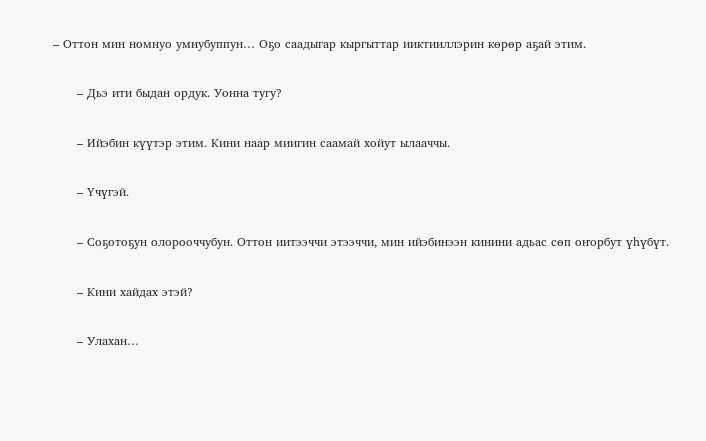– Оттон мин номнуо умнубуппун… Оҕо саадыгар кыргыттар ииктииллэрин көрөр аҕай этим.

      – Дьэ ити быдан ордук. Уонна тугу?

      – Ийэбин күүтэр этим. Кини наар миигин саамай хойут ылааччы.

      – Үчүгэй.

      – Соҕотоҕун олорооччубун. Оттон иитээччи этээччи, мин ийэбинээн кинини адьас сөп оҥорбут үһүбүт.

      – Кини хайдах этэй?

      – Улахан…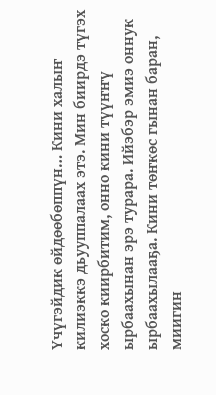Үчүгэйдик өйдөөбөппүн… Кини халыҥ килиэккэ дьууппалаах этэ. Мин биирдэ түгэх хоско киирбитим, онно кини түүҥҥү ырбаахынан эрэ турара. Ийэбэр эмиэ оннук ырбаахылааҕа. Кини төҥкөс гынан баран, миигин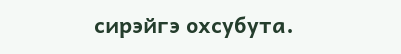сирэйгэ охсубута.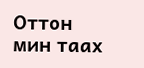Оттон мин таах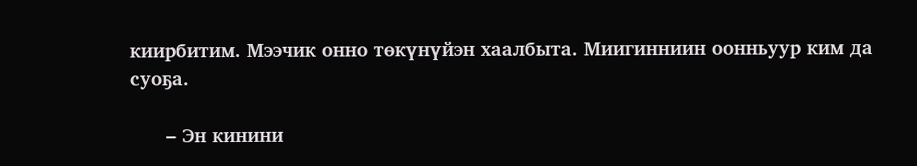киирбитим. Мээчик онно төкүнүйэн хаалбыта. Миигинниин оонньуур ким да суоҕа.

      – Эн кинини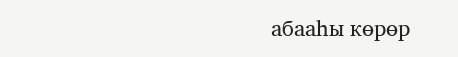абааһы көрөр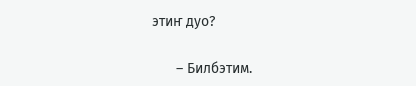этиҥ дуо?

      – Билбэтим.